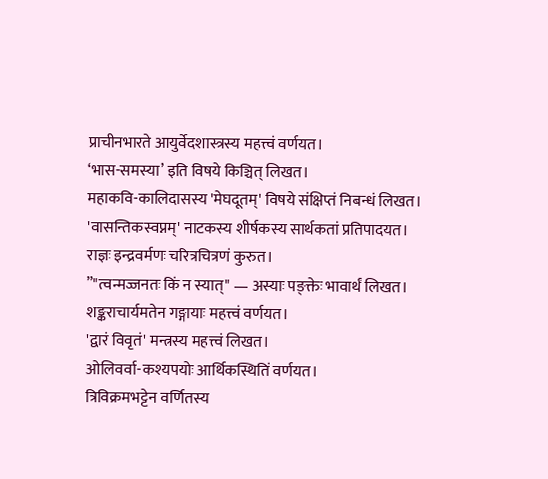प्राचीनभारते आयुर्वेदशास्त्रस्य महत्त्वं वर्णयत।
‘भास-समस्या’ इति विषये किञ्चित् लिखत।
महाकवि-कालिदासस्य 'मेघदूतम्' विषये संक्षिप्तं निबन्धं लिखत।
'वासन्तिकस्वप्नम्' नाटकस्य शीर्षकस्य सार्थकतां प्रतिपादयत।
राज्ञः इन्द्रवर्मणः चरित्रचित्रणं कुरुत।
”"त्वन्मज्जनतः किं न स्यात्" — अस्याः पङ्क्तेः भावार्थं लिखत।
शङ्कराचार्यमतेन गङ्गायाः महत्त्वं वर्णयत।
'द्वारं विवृतं' मन्त्रस्य महत्त्वं लिखत।
ओलिवर्वा-कश्यपयोः आर्थिकस्थितिं वर्णयत।
त्रिविक्रमभट्टेन वर्णितस्य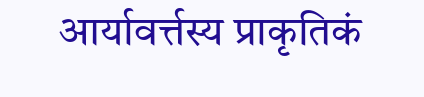आर्यावर्त्तस्य प्राकृतिकं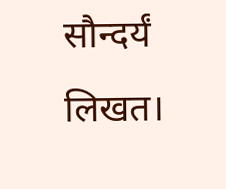सौन्दर्यं लिखत।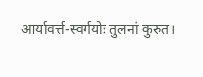आर्यावर्त्त-स्वर्गयोः तुलनां कुरुत।